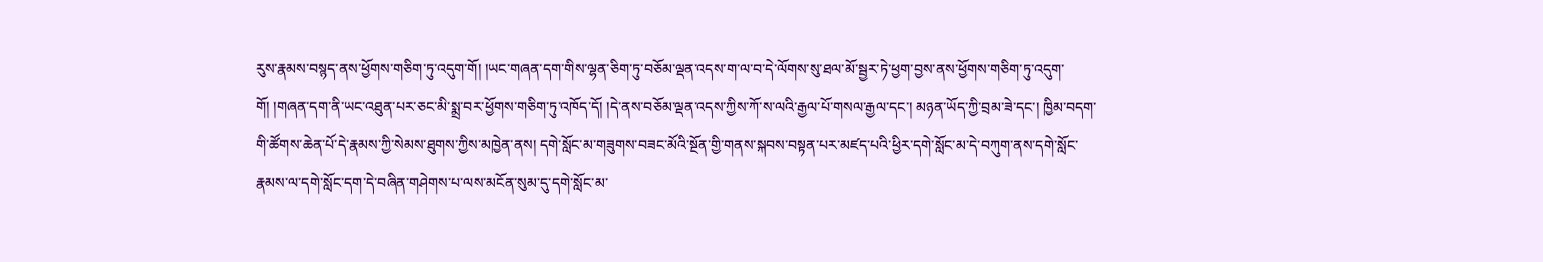རུས་རྣམས་བསྙད་ནས་ཕྱོགས་གཅིག་ཏུ་འདུག་གོ། །ཡང་གཞན་དག་གིས་ལྷན་ཅིག་ཏུ་བཅོམ་ལྡན་འདས་ག་ལ་བ་དེ་ལོགས་སུ་ཐལ་མོ་སྦྱར་ཏེ་ཕྱག་བྱས་ནས་ཕྱོགས་གཅིག་ཏུ་འདུག་གོ། །གཞན་དག་ནི་ཡང་འཐུན་པར་ཅང་མི་སྨྲ་བར་ཕྱོགས་གཅིག་ཏུ་འཁོད་དོ། །དེ་ནས་བཅོམ་ལྡན་འདས་ཀྱིས་ཀོ་ས་ལའི་རྒྱལ་པོ་གསལ་རྒྱལ་དང་། མཉན་ཡོད་ཀྱི་བྲམ་ཟེ་དང་། ཁྱིམ་བདག་གི་ཚོགས་ཆེན་པོ་དེ་རྣམས་ཀྱི་སེམས་ཐུགས་ཀྱིས་མཁྱེན་ནས། དགེ་སློང་མ་གཟུགས་བཟང་མོའི་སྔོན་གྱི་གནས་སྐབས་བསྟན་པར་མཛད་པའི་ཕྱིར་དགེ་སློང་མ་དེ་བཀུག་ནས་དགེ་སློང་རྣམས་ལ་དགེ་སློང་དག་དེ་བཞིན་གཤེགས་པ་ལས་མངོན་སུམ་དུ་དགེ་སློང་མ་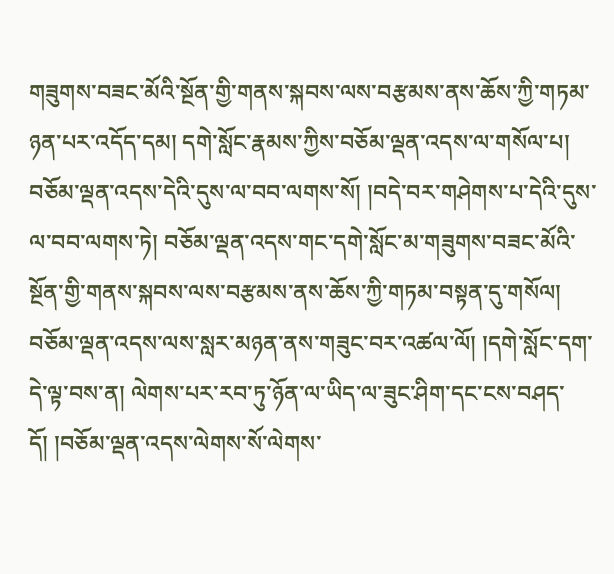གཟུགས་བཟང་མོའི་སྔོན་གྱི་གནས་སྐབས་ལས་བརྩམས་ནས་ཆོས་ཀྱི་གཏམ་ཉན་པར་འདོད་དམ། དགེ་སློང་རྣམས་ཀྱིས་བཅོམ་ལྡན་འདས་ལ་གསོལ་པ། བཅོམ་ལྡན་འདས་དེའི་དུས་ལ་བབ་ལགས་སོ། །བདེ་བར་གཤེགས་པ་དེའི་དུས་ལ་བབ་ལགས་ཏེ། བཅོམ་ལྡན་འདས་གང་དགེ་སློང་མ་གཟུགས་བཟང་མོའི་སྔོན་གྱི་གནས་སྐབས་ལས་བརྩམས་ནས་ཆོས་ཀྱི་གཏམ་བསྟན་དུ་གསོལ། བཅོམ་ལྡན་འདས་ལས་སླར་མཉན་ནས་གཟུང་བར་འཚལ་ལོ། །དགེ་སློང་དག་དེ་ལྟ་བས་ན། ལེགས་པར་རབ་ཏུ་ཉོན་ལ་ཡིད་ལ་ཟུང་ཤིག་དང་ངས་བཤད་དོ། །བཅོམ་ལྡན་འདས་ལེགས་སོ་ལེགས་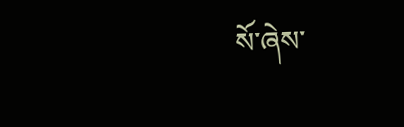སོ་ཞེས་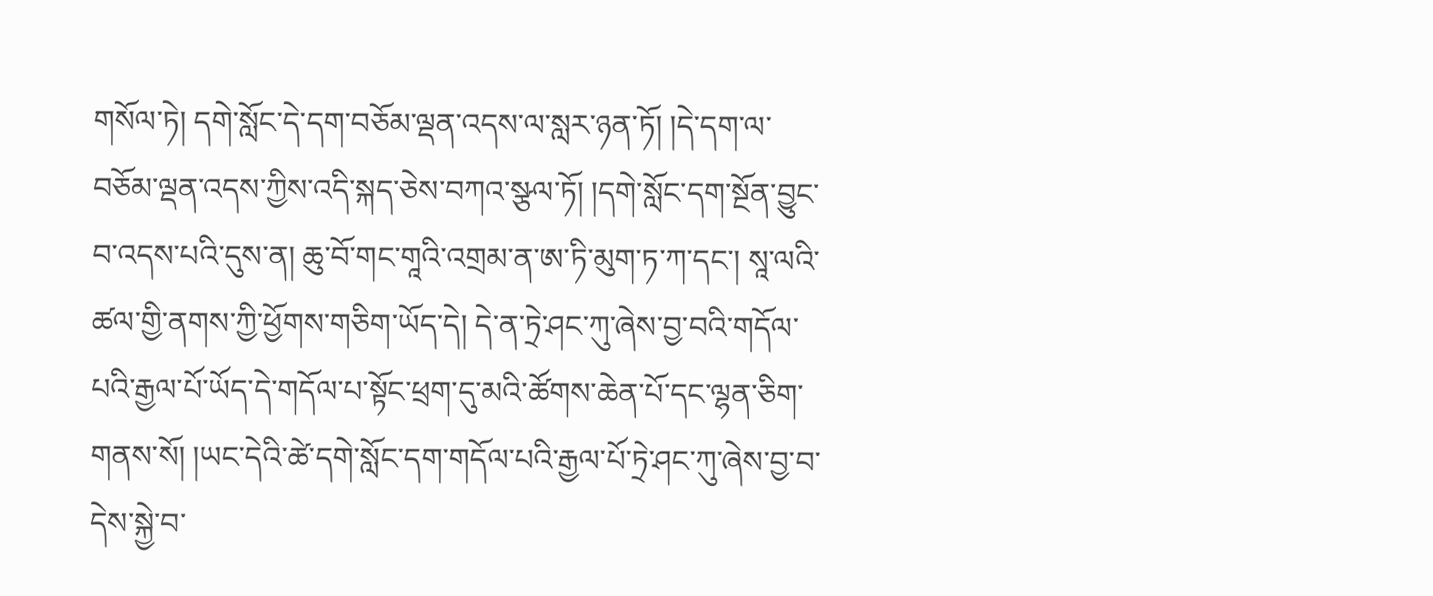གསོལ་ཏེ། དགེ་སློང་དེ་དག་བཅོམ་ལྡན་འདས་ལ་སླར་ཉན་ཏོ། །དེ་དག་ལ་བཅོམ་ལྡན་འདས་ཀྱིས་འདི་སྐད་ཅེས་བཀའ་སྩལ་ཏོ། །དགེ་སློང་དག་སྔོན་བྱུང་བ་འདས་པའི་དུས་ན། ཆུ་བོ་གང་གཱའི་འགྲམ་ན་ཨ་ཏི་མུག་ཏ་ཀ་དང་། སཱ་ལའི་ཚལ་གྱི་ནགས་ཀྱི་ཕྱོགས་གཅིག་ཡོད་དེ། དེ་ན་ཏྲེ་ཤང་ཀུ་ཞེས་བྱ་བའི་གདོལ་པའི་རྒྱལ་པོ་ཡོད་དེ་གདོལ་པ་སྟོང་ཕྲག་དུ་མའི་ཚོགས་ཆེན་པོ་དང་ལྷན་ཅིག་གནས་སོ། །ཡང་དེའི་ཚེ་དགེ་སློང་དག་གདོལ་པའི་རྒྱལ་པོ་ཏྲེ་ཤང་ཀུ་ཞེས་བྱ་བ་དེས་སྐྱེ་བ་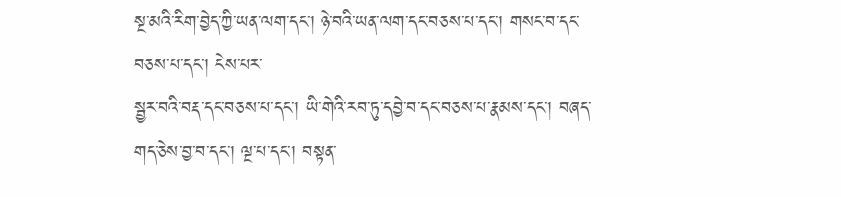སྔ་མའི་རིག་བྱེད་ཀྱི་ཡན་ལག་དང་། ཉེ་བའི་ཡན་ལག་དང་བཅས་པ་དང་། གསང་བ་དང་བཅས་པ་དང་། ངེས་པར་
སྦྱར་བའི་བརྡ་དང་བཅས་པ་དང་། ཡི་གེའི་རབ་ཏུ་དབྱེ་བ་དང་བཅས་པ་རྣམས་དང་། བཞད་གད་ཅེས་བྱ་བ་དང་། ལྔ་པ་དང་། བསྟན་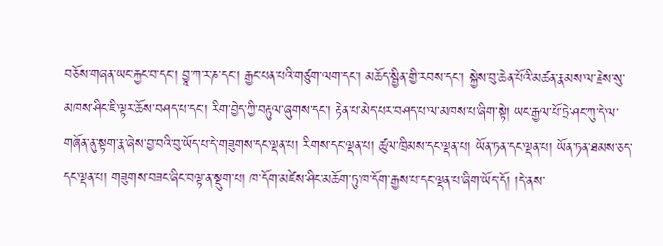བཅོས་གཞན་ཡང་རྐྱང་བ་དང་། བྱཱ་ཀ་ར་ཎ་དང་། རྒྱང་པན་པའི་གཙུག་ལག་དང་། མཆོད་སྦྱིན་གྱི་རབས་དང་། སྐྱེས་བུ་ཆེན་པོའི་མཚན་རྣམས་ལ་རྗེས་སུ་མཁས་ཤིང་ཇི་ལྟར་ཆོས་བཤད་པ་དང་། རིག་བྱེད་ཀྱི་བརྟུལ་ཞུགས་དང་། རྟེན་པ་མེད་པར་བཤད་པ་ལ་མཁས་པ་ཞིག་སྟེ། ཡང་རྒྱལ་པོ་ཏྲེ་ཤང་ཀུ་དེ་ལ་གཞོན་ནུ་སྟག་རྣ་ཞེས་བྱ་བའི་བུ་ཡོད་པ་དེ་གཟུགས་དང་ལྡན་པ། རིགས་དང་ལྡན་པ། ཚུལ་ཁྲིམས་དང་ལྡན་པ། ཡོན་ཏན་དང་ལྡན་པ། ཡོན་ཏན་ཐམས་ཅད་དང་ལྡན་པ། གཟུགས་བཟང་ཞིང་བལྟ་ན་སྡུག་པ། ཁ་དོག་མཛེས་ཤིང་མཆོག་ཏུ་ཁ་དོག་རྒྱས་པ་དང་ལྡན་པ་ཞིག་ཡོད་དོ། །དེ་ནས་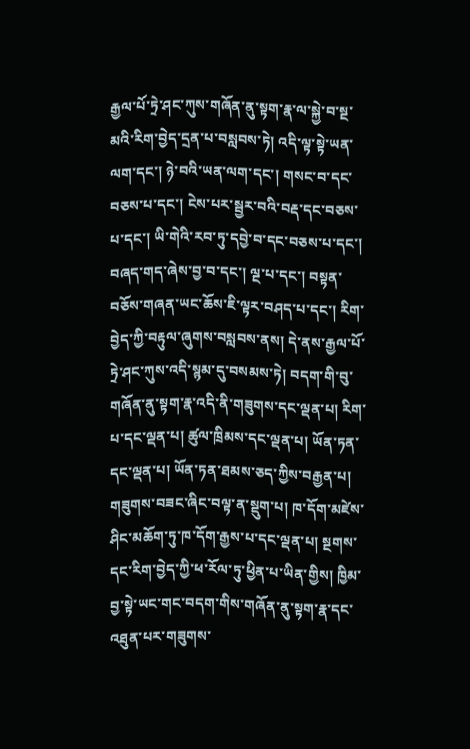རྒྱལ་པོ་ཏྲེ་ཤང་ཀུས་གཞོན་ནུ་སྟག་རྣ་ལ་སྐྱེ་བ་སྔ་མའི་རིག་བྱེད་དྲན་པ་བསླབས་ཏེ། འདི་ལྟ་སྟེ་ཡན་ལག་དང་། ཉེ་བའི་ཡན་ལག་དང་། གསང་བ་དང་བཅས་པ་དང་། ངེས་པར་སྦྱར་བའི་བརྡ་དང་བཅས་པ་དང་། ཡི་གེའི་རབ་ཏུ་དབྱེ་བ་དང་བཅས་པ་དང་། བཞད་གད་ཞེས་བྱ་བ་དང་། ལྔ་པ་དང་། བསྟན་བཅོས་གཞན་ཡང་ཆོས་ཇི་ལྟར་བཤད་པ་དང་། རིག་བྱེད་ཀྱི་བརྟུལ་ཞུགས་བསླབས་ནས། དེ་ནས་རྒྱལ་པོ་ཏྲེ་ཤང་ཀུས་འདི་སྙམ་དུ་བསམས་ཏེ། བདག་གི་བུ་གཞོན་ནུ་སྟག་རྣ་འདི་ནི་གཟུགས་དང་ལྡན་པ། རིག་པ་དང་ལྡན་པ། ཚུལ་ཁྲིམས་དང་ལྡན་པ། ཡོན་ཏན་དང་ལྡན་པ། ཡོན་ཏན་ཐམས་ཅད་ཀྱིས་བརྒྱན་པ། གཟུགས་བཟང་ཞིང་བལྟ་ན་སྡུག་པ། ཁ་དོག་མཛེས་ཤིང་མཆོག་ཏུ་ཁ་དོག་རྒྱས་པ་དང་ལྡན་པ། སྔགས་དང་རིག་བྱེད་ཀྱི་ཕ་རོལ་ཏུ་ཕྱིན་པ་ཡིན་གྱིས། ཁྱིམ་བྱ་སྟེ་ཡང་གང་བདག་གིས་གཞོན་ནུ་སྟག་རྣ་དང་འཐུན་པར་གཟུགས་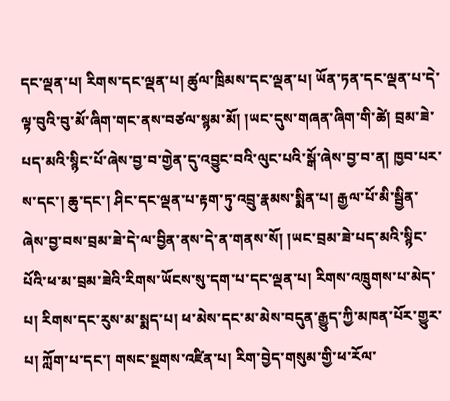དང་ལྡན་པ། རིགས་དང་ལྡན་པ། ཚུལ་ཁྲིམས་དང་ལྡན་པ། ཡོན་ཏན་དང་ལྡན་པ་དེ་ལྟ་བུའི་བུ་མོ་ཞིག་གང་ནས་བཙལ་སྙམ་མོ། །ཡང་དུས་གཞན་ཞིག་གི་ཚེ། བྲམ་ཟེ་པད་མའི་སྙིང་པོ་ཞེས་བྱ་བ་གྱེན་དུ་འབྱུང་བའི་ལུང་པའི་སྒོ་ཞེས་བྱ་བ་ན། ཁྱབ་པར་
ས་དང་། ཆུ་དང་། ཤིང་དང་ལྡན་པ་རྟག་ཏུ་འབྲུ་རྣམས་སྨིན་པ། རྒྱལ་པོ་མི་སྦྱིན་ཞེས་བྱ་བས་བྲམ་ཟེ་དེ་ལ་བྱིན་ནས་དེ་ན་གནས་སོ། །ཡང་བྲམ་ཟེ་པད་མའི་སྙིང་པོའི་ཕ་མ་བྲམ་ཟེའི་རིགས་ཡོངས་སུ་དག་པ་དང་ལྡན་པ། རིགས་འཁྲུགས་པ་མེད་པ། རིགས་དང་རུས་མ་སྨད་པ། ཕ་མེས་དང་མ་མེས་བདུན་རྒྱུད་ཀྱི་མཁན་པོར་གྱུར་པ། ཀློག་པ་དང་། གསང་སྔགས་འཛིན་པ། རིག་བྱེད་གསུམ་གྱི་ཕ་རོལ་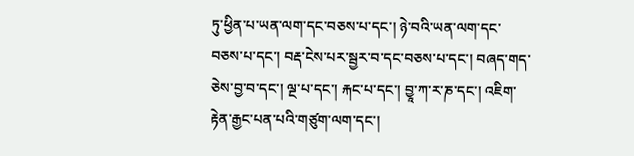ཏུ་ཕྱིན་པ་ཡན་ལག་དང་བཅས་པ་དང་། ཉེ་བའི་ཡན་ལག་དང་བཅས་པ་དང་། བརྡ་ངེས་པར་སྦྱར་བ་དང་བཅས་པ་དང་། བཞད་གད་ཅེས་བྱ་བ་དང་། ལྔ་པ་དང་། རྐང་པ་དང་། བྱཱ་ཀ་ར་ཎ་དང་། འཇིག་རྟེན་རྒྱང་པན་པའི་གཙུག་ལག་དང་།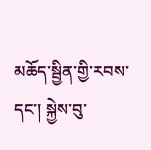མཆོད་སྦྱིན་གྱི་རབས་དང་། སྐྱེས་བུ་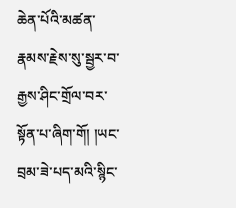ཆེན་པོའི་མཚན་རྣམས་རྗེས་སུ་སྦྱར་བ་རྒྱས་ཤིང་གྲོལ་བར་སྟོན་པ་ཞིག་གོ། །ཡང་བྲམ་ཟེ་པད་མའི་སྙིང་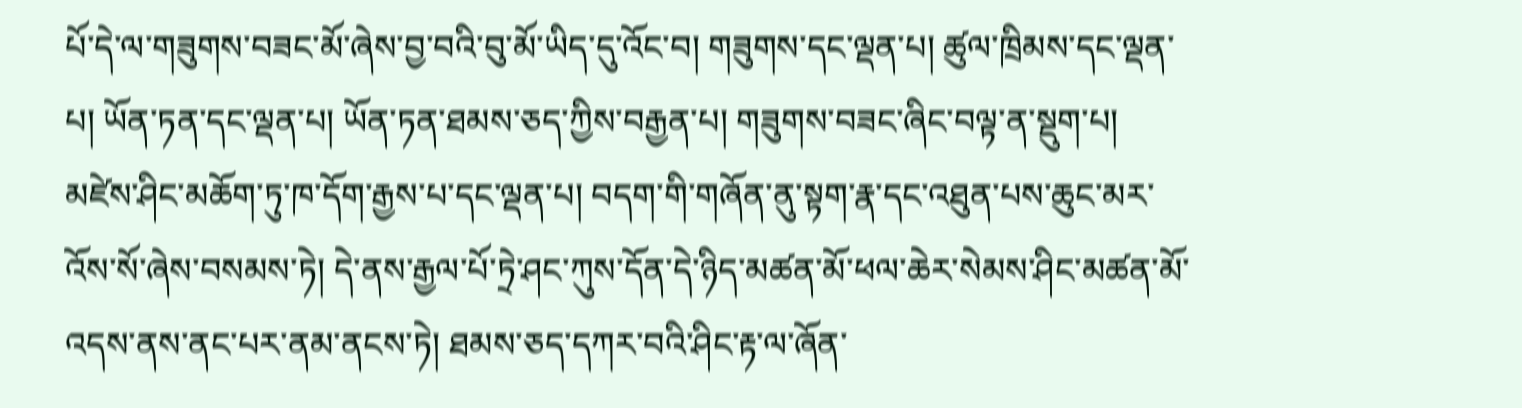པོ་དེ་ལ་གཟུགས་བཟང་མོ་ཞེས་བྱ་བའི་བུ་མོ་ཡིད་དུ་འོང་བ། གཟུགས་དང་ལྡན་པ། ཚུལ་ཁྲིམས་དང་ལྡན་པ། ཡོན་ཏན་དང་ལྡན་པ། ཡོན་ཏན་ཐམས་ཅད་ཀྱིས་བརྒྱན་པ། གཟུགས་བཟང་ཞིང་བལྟ་ན་སྡུག་པ། མཛེས་ཤིང་མཆོག་ཏུ་ཁ་དོག་རྒྱས་པ་དང་ལྡན་པ། བདག་གི་གཞོན་ནུ་སྟག་རྣ་དང་འཐུན་པས་ཆུང་མར་འོས་སོ་ཞེས་བསམས་ཏེ། དེ་ནས་རྒྱལ་པོ་ཏྲེ་ཤང་ཀུས་དོན་དེ་ཉིད་མཚན་མོ་ཕལ་ཆེར་སེམས་ཤིང་མཚན་མོ་འདས་ནས་ནང་པར་ནམ་ནངས་ཏེ། ཐམས་ཅད་དཀར་བའི་ཤིང་རྟ་ལ་ཞོན་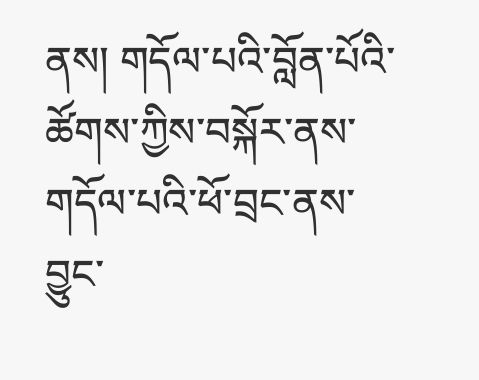ནས། གདོལ་པའི་བློན་པོའི་ཚོགས་ཀྱིས་བསྐོར་ནས་གདོལ་པའི་ཕོ་བྲང་ནས་བྱུང་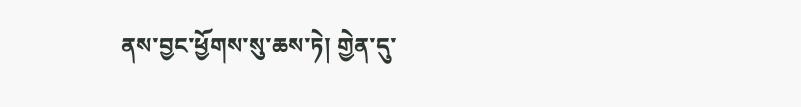ནས་བྱང་ཕྱོགས་སུ་ཆས་ཏེ། གྱེན་དུ་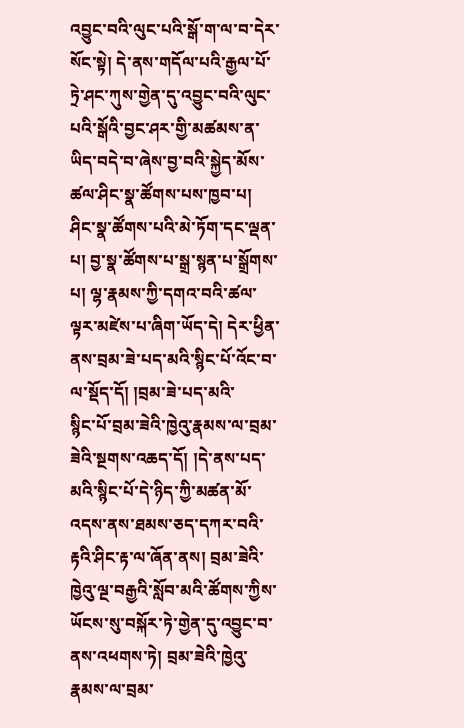འབྱུང་བའི་ལུང་པའི་སྒོ་ག་ལ་བ་དེར་སོང་སྟེ། དེ་ནས་གདོལ་པའི་རྒྱལ་པོ་ཏྲེ་ཤང་ཀུས་གྱེན་དུ་འབྱུང་བའི་ལུང་པའི་སྒོའི་བྱང་ཤར་གྱི་མཚམས་ན་ཡིད་བདེ་བ་ཞེས་བྱ་བའི་སྐྱེད་མོས་ཚལ་ཤིང་སྣ་ཚོགས་པས་ཁྱབ་པ། ཤིང་སྣ་ཚོགས་པའི་མེ་ཏོག་དང་ལྡན་པ། བྱ་སྣ་ཚོགས་པ་སྒྲ་སྙན་པ་སྒྲོགས་པ། ལྷ་རྣམས་ཀྱི་དགའ་བའི་ཚལ་ལྟར་མཛེས་པ་ཞིག་ཡོད་དེ། དེར་ཕྱིན་ནས་བྲམ་ཟེ་པད་མའི་སྙིང་པོ་འོང་བ་ལ་སྡོད་དོ། །བྲམ་ཟེ་པད་མའི་
སྙིང་པོ་བྲམ་ཟེའི་ཁྱེའུ་རྣམས་ལ་བྲམ་ཟེའི་སྔགས་འཆད་དོ། །དེ་ནས་པད་མའི་སྙིང་པོ་དེ་ཉིད་ཀྱི་མཚན་མོ་འདས་ནས་ཐམས་ཅད་དཀར་བའི་རྟའི་ཤིང་རྟ་ལ་ཞོན་ནས། བྲམ་ཟེའི་ཁྱེའུ་ལྔ་བརྒྱའི་སློབ་མའི་ཚོགས་ཀྱིས་ཡོངས་སུ་བསྐོར་ཏེ་གྱེན་དུ་འབྱུང་བ་ནས་འཕགས་ཏེ། བྲམ་ཟེའི་ཁྱེའུ་རྣམས་ལ་བྲམ་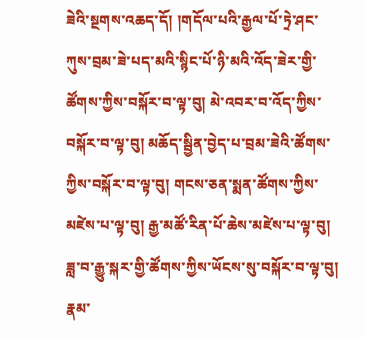ཟེའི་སྔགས་འཆད་དོ། །གདོལ་པའི་རྒྱལ་པོ་ཏྲེ་ཤང་ཀུས་བྲམ་ཟེ་པད་མའི་སྙིང་པོ་ཉི་མའི་འོད་ཟེར་གྱི་ཚོགས་ཀྱིས་བསྐོར་བ་ལྟ་བུ། མེ་འབར་བ་འོད་ཀྱིས་བསྐོར་བ་ལྟ་བུ། མཆོད་སྦྱིན་བྱེད་པ་བྲམ་ཟེའི་ཚོགས་ཀྱིས་བསྐོར་བ་ལྟ་བུ། གངས་ཅན་སྨན་ཚོགས་ཀྱིས་མཛེས་པ་ལྟ་བུ། རྒྱ་མཚོ་རིན་པོ་ཆེས་མཛེས་པ་ལྟ་བུ། ཟླ་བ་རྒྱུ་སྐར་གྱི་ཚོགས་ཀྱིས་ཡོངས་སུ་བསྐོར་བ་ལྟ་བུ། རྣམ་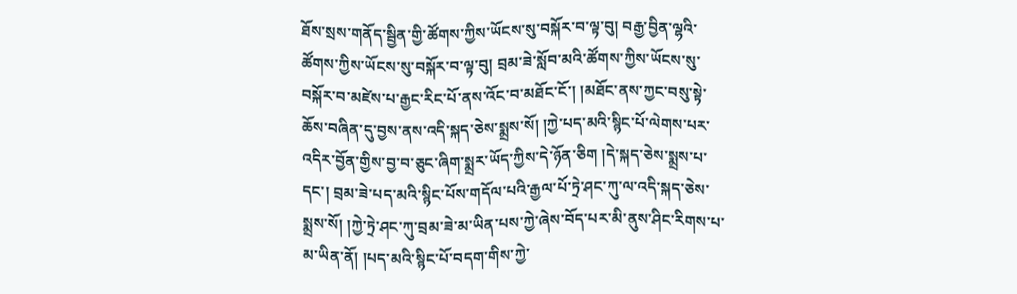ཐོས་སྲས་གནོད་སྦྱིན་གྱི་ཚོགས་ཀྱིས་ཡོངས་སུ་བསྐོར་བ་ལྟ་བུ། བརྒྱ་བྱིན་ལྷའི་ཚོགས་ཀྱིས་ཡོངས་སུ་བསྐོར་བ་ལྟ་བུ། བྲམ་ཟེ་སློབ་མའི་ཚོགས་ཀྱིས་ཡོངས་སུ་བསྐོར་བ་མཛེས་པ་རྒྱང་རིང་པོ་ནས་འོང་བ་མཐོང་ངོ་། །མཐོང་ནས་ཀྱང་བསུ་སྟེ་ཆོས་བཞིན་དུ་བྱས་ནས་འདི་སྐད་ཅེས་སྨྲས་སོ། །ཀྱེ་པད་མའི་སྙིང་པོ་ལེགས་པར་འདིར་བྱོན་གྱིས་བྱ་བ་ཅུང་ཞིག་སྨྲར་ཡོད་ཀྱིས་དེ་ཉོན་ཅིག །དེ་སྐད་ཅེས་སྨྲས་པ་དང་། བྲམ་ཟེ་པད་མའི་སྙིང་པོས་གདོལ་པའི་རྒྱལ་པོ་ཏྲེ་ཤང་ཀུ་ལ་འདི་སྐད་ཅེས་སྨྲས་སོ། །ཀྱེ་ཏྲེ་ཤང་ཀུ་བྲམ་ཟེ་མ་ཡིན་པས་ཀྱེ་ཞེས་བོད་པར་མི་ནུས་ཤིང་རིགས་པ་མ་ཡིན་ནོ། །པད་མའི་སྙིང་པོ་བདག་གིས་ཀྱེ་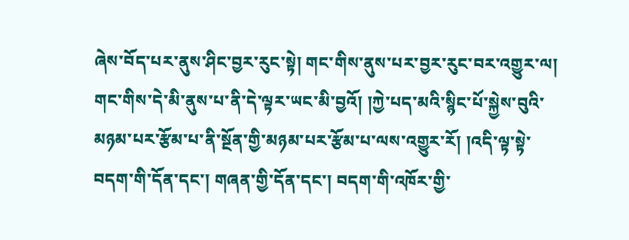ཞེས་བོད་པར་ནུས་ཤིང་བྱར་རུང་སྟེ། གང་གིས་ནུས་པར་བྱར་རུང་བར་འགྱུར་ལ། གང་གིས་དེ་མི་ནུས་པ་ནི་དེ་ལྟར་ཡང་མི་བྱའོ། །ཀྱེ་པད་མའི་སྙིང་པོ་སྐྱེས་བུའི་མཉམ་པར་རྩོམ་པ་ནི་སྔོན་གྱི་མཉམ་པར་རྩོམ་པ་ལས་འགྱུར་རོ། །འདི་ལྟ་སྟེ་བདག་གི་དོན་དང་། གཞན་གྱི་དོན་དང་། བདག་གི་འཁོར་གྱི་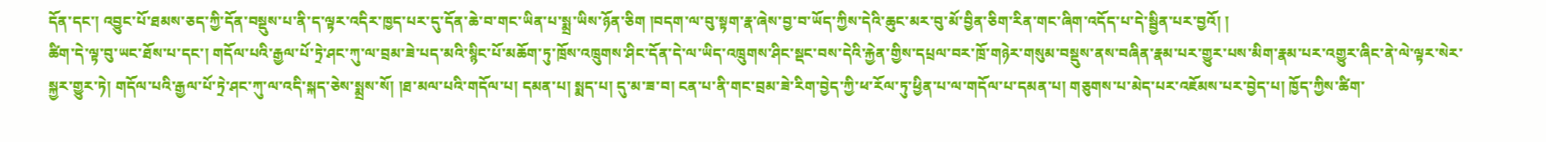དོན་དང་། འབྱུང་པོ་ཐམས་ཅད་ཀྱི་དོན་བསྡུས་པ་ནི་ད་ལྟར་འདིར་ཁྱད་པར་དུ་དོན་ཆེ་བ་གང་ཡིན་པ་སྨྲ་ཡིས་ཉོན་ཅིག །བདག་ལ་བུ་སྟག་རྣ་ཞེས་བྱ་བ་ཡོད་ཀྱིས་དེའི་ཆུང་མར་བུ་མོ་བྱིན་ཅིག་རིན་གང་ཞིག་འདོད་པ་དེ་སྦྱིན་པར་བྱའོ། །
ཚིག་དེ་ལྟ་བུ་ཡང་ཐོས་པ་དང་། གདོལ་པའི་རྒྱལ་པོ་ཏྲེ་ཤང་ཀུ་ལ་བྲམ་ཟེ་པད་མའི་སྙིང་པོ་མཆོག་ཏུ་ཁྲོས་འཁྲུགས་ཤིང་དོན་དེ་ལ་ཡིད་འཁྲུགས་ཤིང་སྡང་བས་དེའི་རྐྱེན་གྱིས་དཔྲལ་བར་ཁྲོ་གཉེར་གསུམ་བསྡུས་ནས་བཞིན་རྣམ་པར་གྱུར་པས་མིག་རྣམ་པར་འགྱུར་ཞིང་ནེ་ལེ་ལྟར་སེར་སྐྱར་གྱུར་ཏེ། གདོལ་པའི་རྒྱལ་པོ་ཏྲེ་ཤང་ཀུ་ལ་འདི་སྐད་ཅེས་སྨྲས་སོ། །ཐ་མལ་པའི་གདོལ་པ། དམན་པ། སྨད་པ། དུ་མ་ཟ་བ། ངན་པ་ནི་གང་བྲམ་ཟེ་རིག་བྱེད་ཀྱི་ཕ་རོལ་ཏུ་ཕྱིན་པ་ལ་གདོལ་པ་དམན་པ། གཅུགས་པ་མེད་པར་འཇོམས་པར་བྱེད་པ། ཁྱོད་ཀྱིས་ཚིག་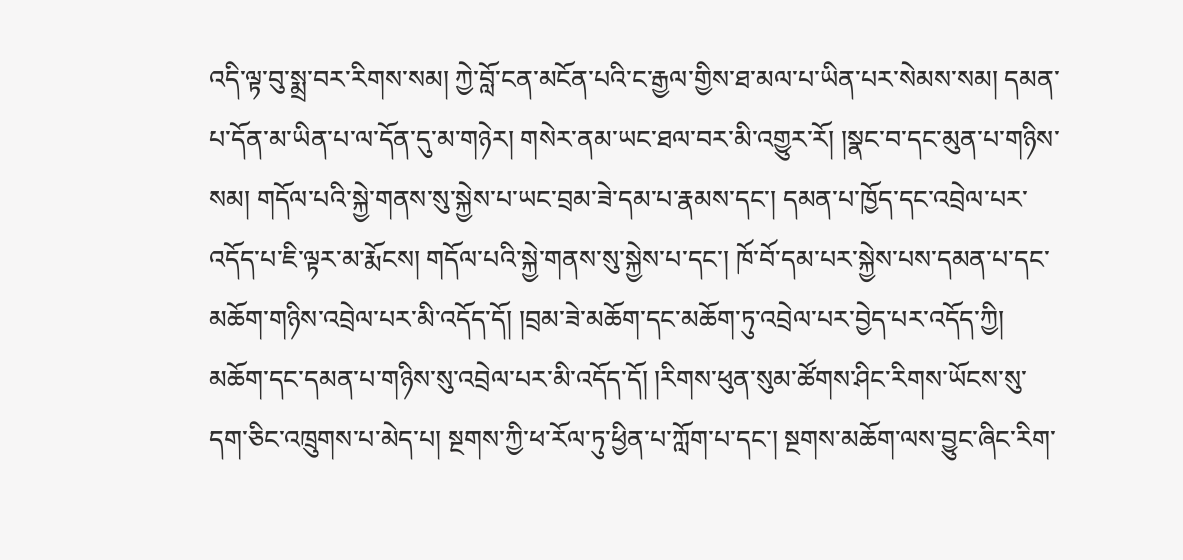འདི་ལྟ་བུ་སྨྲ་བར་རིགས་སམ། ཀྱེ་བློ་ངན་མངོན་པའི་ང་རྒྱལ་གྱིས་ཐ་མལ་པ་ཡིན་པར་སེམས་སམ། དམན་པ་དོན་མ་ཡིན་པ་ལ་དོན་དུ་མ་གཉེར། གསེར་ནམ་ཡང་ཐལ་བར་མི་འགྱུར་རོ། །སྣང་བ་དང་མུན་པ་གཉིས་སམ། གདོལ་པའི་སྐྱེ་གནས་སུ་སྐྱེས་པ་ཡང་བྲམ་ཟེ་དམ་པ་རྣམས་དང་། དམན་པ་ཁྱོད་དང་འབྲེལ་པར་འདོད་པ་ཇི་ལྟར་མ་རྨོངས། གདོལ་པའི་སྐྱེ་གནས་སུ་སྐྱེས་པ་དང་། ཁོ་བོ་དམ་པར་སྐྱེས་པས་དམན་པ་དང་མཆོག་གཉིས་འབྲེལ་པར་མི་འདོད་དོ། །བྲམ་ཟེ་མཆོག་དང་མཆོག་ཏུ་འབྲེལ་པར་བྱེད་པར་འདོད་ཀྱི། མཆོག་དང་དམན་པ་གཉིས་སུ་འབྲེལ་པར་མི་འདོད་དོ། །རིགས་ཕུན་སུམ་ཚོགས་ཤིང་རིགས་ཡོངས་སུ་དག་ཅིང་འཁྲུགས་པ་མེད་པ། སྔགས་ཀྱི་ཕ་རོལ་ཏུ་ཕྱིན་པ་ཀློག་པ་དང་། སྔགས་མཆོག་ལས་བྱུང་ཞིང་རིག་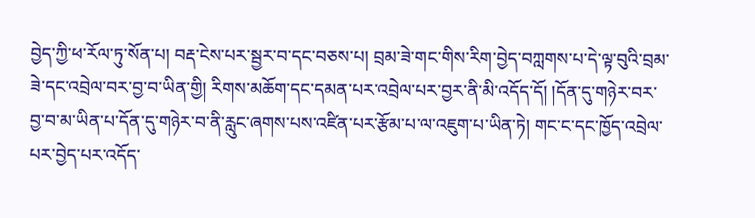བྱེད་ཀྱི་ཕ་རོལ་ཏུ་སོན་པ། བརྡ་ངེས་པར་སྦྱར་བ་དང་བཅས་པ། བྲམ་ཟེ་གང་གིས་རིག་བྱེད་བཀླགས་པ་དེ་ལྟ་བུའི་བྲམ་ཟེ་དང་འབྲེལ་བར་བྱ་བ་ཡིན་གྱི། རིགས་མཆོག་དང་དམན་པར་འབྲེལ་པར་བྱར་ནི་མི་འདོད་དོ། །དོན་དུ་གཉེར་བར་བྱ་བ་མ་ཡིན་པ་དོན་དུ་གཉེར་བ་ནི་རླུང་ཞགས་པས་འཛིན་པར་རྩོམ་པ་ལ་འཇུག་པ་ཡིན་ཏེ། གང་ང་དང་ཁྱོད་འབྲེལ་པར་བྱེད་པར་འདོད་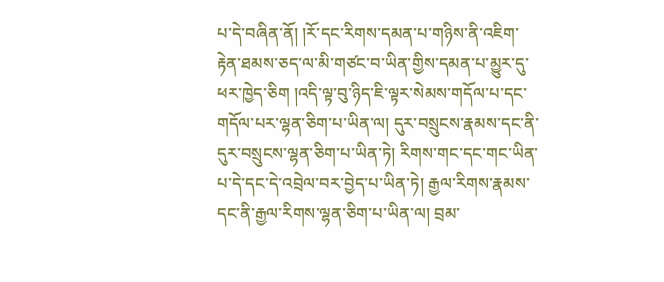པ་དེ་བཞིན་ནོ། །རོ་དང་རིགས་དམན་པ་གཉིས་ནི་འཇིག་རྟེན་ཐམས་ཅད་ལ་མི་གཙང་བ་ཡིན་གྱིས་དམན་པ་མྱུར་དུ་ཕར་ཁྱེད་ཅིག །འདི་ལྟ་བུ་ཉིད་ཇི་ལྟར་སེམས་གདོལ་པ་དང་
གདོལ་པར་ལྷན་ཅིག་པ་ཡིན་ལ། དུར་བསྲུངས་རྣམས་དང་ནི་དུར་བསྲུངས་ལྷན་ཅིག་པ་ཡིན་ཏེ། རིགས་གང་དང་གང་ཡིན་པ་དེ་དང་དེ་འབྲེལ་བར་བྱེད་པ་ཡིན་ཏེ། རྒྱལ་རིགས་རྣམས་དང་ནི་རྒྱལ་རིགས་ལྷན་ཅིག་པ་ཡིན་ལ། བྲམ་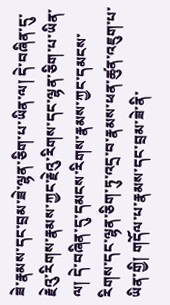ཟེ་རྣམས་དང་བྲམ་ཟེ་ལྷན་ཅིག་པ་ཡིན་ལ། དེ་བཞིན་དུ་རྗེའུ་རིགས་རྣམས་ཀྱང་རྗེའུ་རིགས་དང་ལྷན་ཅིག་པ་ཡིན་ལ། དེ་བཞིན་དུ་དམངས་རིགས་རྣམས་ཀྱང་དམངས་རིགས་དང་ལྷན་ཅིག་ཏུ་འདྲ་བ་རྣམས་ཕན་ཚུན་འཇུག་པ་ཡིན་གྱི། གདོལ་པ་རྣམས་དང་བྲམ་ཟེ་ནི་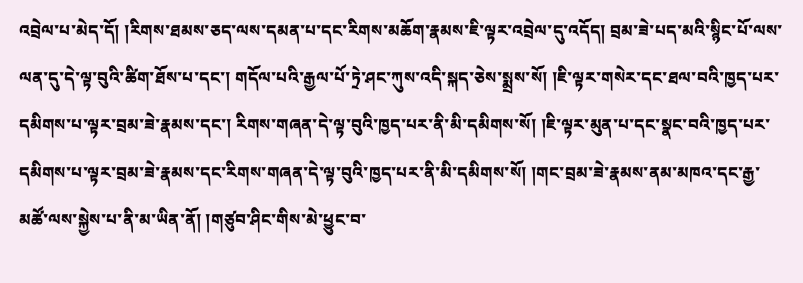འབྲེལ་པ་མེད་དོ། །རིགས་ཐམས་ཅད་ལས་དམན་པ་དང་རིགས་མཆོག་རྣམས་ཇི་ལྟར་འབྲེལ་དུ་འདོད། བྲམ་ཟེ་པད་མའི་སྙིང་པོ་ལས་ལན་དུ་དེ་ལྟ་བུའི་ཚིག་ཐོས་པ་དང་། གདོལ་པའི་རྒྱལ་པོ་ཏྲེ་ཤང་ཀུས་འདི་སྐད་ཅེས་སྨྲས་སོ། །ཇི་ལྟར་གསེར་དང་ཐལ་བའི་ཁྱད་པར་དམིགས་པ་ལྟར་བྲམ་ཟེ་རྣམས་དང་། རིགས་གཞན་དེ་ལྟ་བུའི་ཁྱད་པར་ནི་མི་དམིགས་སོ། །ཇི་ལྟར་མུན་པ་དང་སྣང་བའི་ཁྱད་པར་དམིགས་པ་ལྟར་བྲམ་ཟེ་རྣམས་དང་རིགས་གཞན་དེ་ལྟ་བུའི་ཁྱད་པར་ནི་མི་དམིགས་སོ། །གང་བྲམ་ཟེ་རྣམས་ནམ་མཁའ་དང་རྒྱ་མཚོ་ལས་སྐྱེས་པ་ནི་མ་ཡིན་ནོ། །གཙུབ་ཤིང་གིས་མེ་ཕྱུང་བ་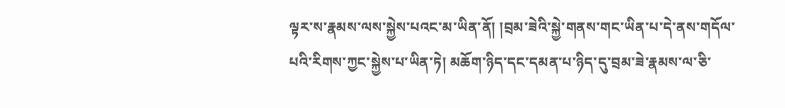ལྟར་ས་རྣམས་ལས་སྐྱེས་པའང་མ་ཡིན་ནོ། །བྲམ་ཟེའི་སྐྱེ་གནས་གང་ཡིན་པ་དེ་ནས་གདོལ་པའི་རིགས་ཀྱང་སྐྱེས་པ་ཡིན་ཏེ། མཆོག་ཉིད་དང་དམན་པ་ཉིད་དུ་བྲམ་ཟེ་རྣམས་ལ་ཅི་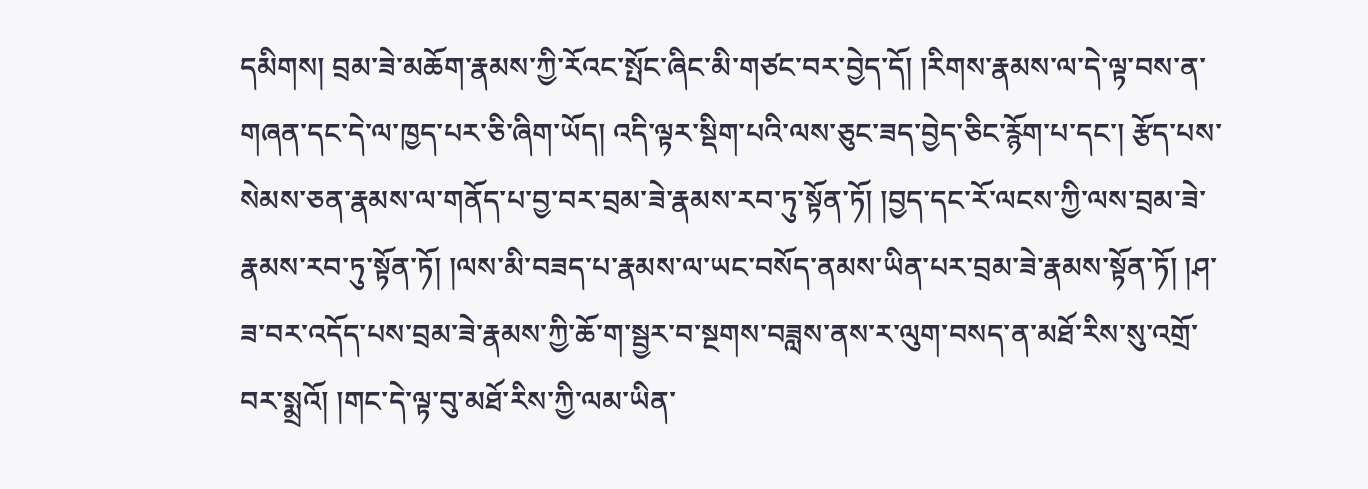དམིགས། བྲམ་ཟེ་མཆོག་རྣམས་ཀྱི་རོའང་སྤོང་ཞིང་མི་གཙང་བར་བྱེད་དོ། །རིགས་རྣམས་ལ་དེ་ལྟ་བས་ན་གཞན་དང་དེ་ལ་ཁྱད་པར་ཅི་ཞིག་ཡོད། འདི་ལྟར་སྡིག་པའི་ལས་ཅུང་ཟད་བྱེད་ཅིང་རྙོག་པ་དང་། རྩོད་པས་སེམས་ཅན་རྣམས་ལ་གནོད་པ་བྱ་བར་བྲམ་ཟེ་རྣམས་རབ་ཏུ་སྟོན་ཏོ། །བྱད་དང་རོ་ལངས་ཀྱི་ལས་བྲམ་ཟེ་རྣམས་རབ་ཏུ་སྟོན་ཏོ། །ལས་མི་བཟད་པ་རྣམས་ལ་ཡང་བསོད་ནམས་ཡིན་པར་བྲམ་ཟེ་རྣམས་སྟོན་ཏོ། །ཤ་ཟ་བར་འདོད་པས་བྲམ་ཟེ་རྣམས་ཀྱི་ཆོ་ག་སྦྱར་བ་སྔགས་བཟླས་ནས་ར་ལུག་བསད་ན་མཐོ་རིས་སུ་འགྲོ་བར་སྨྲའོ། །གང་དེ་ལྟ་བུ་མཐོ་རིས་ཀྱི་ལམ་ཡིན་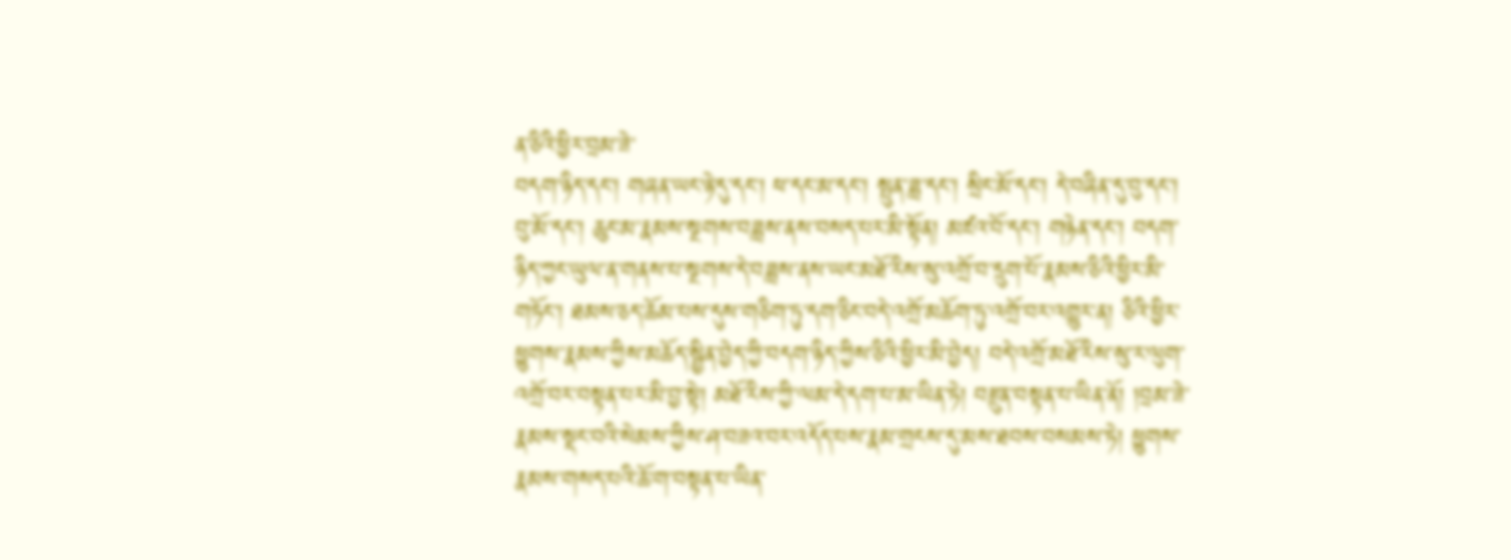ན་ཅིའི་ཕྱིར་བྲམ་ཟེ་
བདག་ཉིད་དང་། གཞན་ཡང་ཉེ་དུ་དང་། ཕ་དང་མ་དང་། སྤུན་ཟླ་དང་། སྲིང་མོ་དང་། དེ་བཞིན་དུ་བུ་དང་། བུ་མོ་དང་། ཆུང་མ་རྣམས་སྔགས་བཟླས་ནས་བསད་པར་མི་སྟོན། མཛའ་བོ་དང་། གཉེན་དང་། བདག་ཉིད་ཀྱང་ཡུལ་ན་གནས་པ་སྔགས་དེ་བཟླས་ནས་ཡང་མཐོ་རིས་སུ་འགྲོ་བ་དྲུག་པོ་རྣམས་ཅིའི་ཕྱིར་མི་གཏོང་། ཐམས་ཅད་ཆོམ་པས་དུས་གཅིག་ཏུ་དག་ཅིང་བདེ་འགྲོ་མཆོག་ཏུ་འགྲོ་བར་འགྱུར་ན། ཅིའི་ཕྱིར་ཕྱུགས་རྣམས་ཀྱིས་མཆོད་སྦྱིན་བྱེད་ཀྱི་བདག་ཉིད་ཀྱིས་ཅིའི་ཕྱིར་མི་བྱེད། བདེ་འགྲོ་མཐོ་རིས་སུ་ར་ལུག་འགྲོ་བར་བསྟན་པར་མི་བྱ་སྟེ། མཐོ་རིས་ཀྱི་ལམ་དེ་དག་པ་མ་ཡིན་ཏེ། བརྫུན་བསྟན་པ་ཡིན་ནོ། །བྲམ་ཟེ་རྣམས་སྡང་བའི་སེམས་ཀྱིས་ཤ་བཟའ་བར་འདོད་པས་རྣམ་གྲངས་དུ་མས་ཐབས་བསམས་ཏེ། ཕྱུགས་རྣམས་གསད་པའི་ཆོ་ག་བསྟན་པ་ཡིན་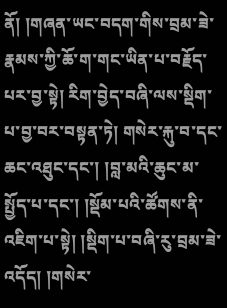ནོ། །གཞན་ཡང་བདག་གིས་བྲམ་ཟེ་རྣམས་ཀྱི་ཆོ་ག་གང་ཡིན་པ་བརྗོད་པར་བྱ་སྟེ། རིག་བྱེད་བཞི་ལས་སྡིག་པ་བྱ་བར་བསྟན་ཏེ། གསེར་རྐུ་བ་དང་ཆང་འཐུང་དང་། །བླ་མའི་ཆུང་མ་སྤྱོད་པ་དང་། །སྡོམ་པའི་ཚོགས་ནི་འཇིག་པ་སྟེ། །སྡིག་པ་བཞི་རུ་བྲམ་ཟེ་འདོད། །གསེར་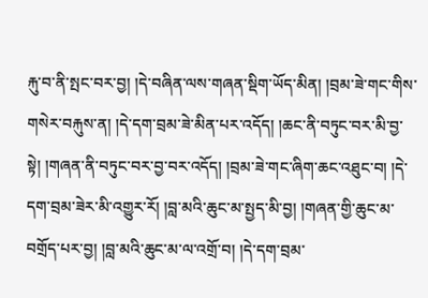རྐུ་བ་ནི་སྤང་བར་བྱ། །དེ་བཞིན་ལས་གཞན་སྡིག་ཡོད་མིན། །བྲམ་ཟེ་གང་གིས་གསེར་བརྐུས་ན། །དེ་དག་བྲམ་ཟེ་མིན་པར་འདོད། །ཆང་ནི་བཏུང་བར་མི་བྱ་སྟེ། །གཞན་ནི་བཏུང་བར་བྱ་བར་འདོད། །བྲམ་ཟེ་གང་ཞིག་ཆང་འཐུང་བ། །དེ་དག་བྲམ་ཟེར་མི་འགྱུར་རོ། །བླ་མའི་ཆུང་མ་སྤྱད་མི་བྱ། །གཞན་གྱི་ཆུང་མ་བགྲོད་པར་བྱ། །བླ་མའི་ཆུང་མ་ལ་འགྲོ་བ། །དེ་དག་བྲམ་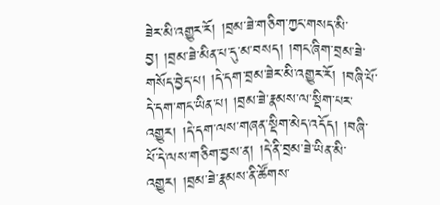ཟེར་མི་འགྱུར་རོ། །བྲམ་ཟེ་གཅིག་ཀྱང་གསད་མི་བྱ། །བྲམ་ཟེ་མིན་པ་དུ་མ་བསད། །གང་ཞིག་བྲམ་ཟེ་གསོད་བྱེད་པ། །དེ་དག་བྲམ་ཟེར་མི་འགྱུར་རོ། །བཞི་པོ་དེ་དག་གང་ཡིན་པ། །བྲམ་ཟེ་རྣམས་ལ་སྡིག་པར་འགྱུར། །དེ་དག་ལས་གཞན་སྡིག་མེད་འདོད། །བཞི་པོ་དེ་ལས་གཅིག་བྱས་ན། །དེ་ནི་བྲམ་ཟེ་ཡིན་མི་འགྱུར། །བྲམ་ཟེ་རྣམས་ནི་ཚོགས་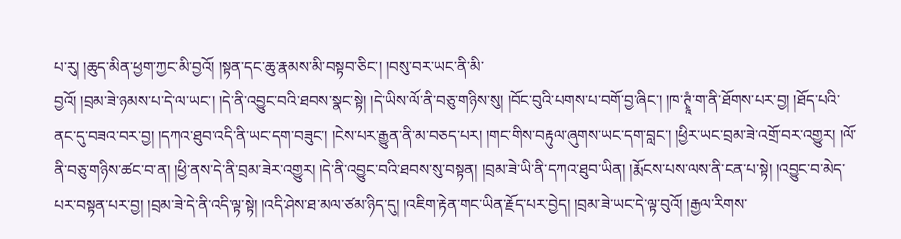པ་རུ། །ཆུད་མིན་ཕྱག་ཀྱང་མི་བྱའོ། །སྟན་དང་ཆུ་རྣམས་མི་བསྟབ་ཅིང་། །བསུ་བར་ཡང་ནི་མི་
བྱའོ། །བྲམ་ཟེ་ཉམས་པ་དེ་ལ་ཡང་། །དེ་ནི་འབྱུང་བའི་ཐབས་སྣང་སྟེ། །དེ་ཡིས་ལོ་ནི་བཅུ་གཉིས་སུ། །བོང་བུའི་པགས་པ་བགོ་བྱ་ཞིང་། །ཁ་ཊྭཱཾ་ག་ནི་ཐོགས་པར་བྱ། །ཐོད་པའི་ནང་དུ་བཟའ་བར་བྱ། །དཀའ་ཐུབ་འདི་ནི་ཡང་དག་བཟུང་། །ངེས་པར་རྒྱུན་ནི་མ་བཅད་པར། །གང་གིས་བརྟུལ་ཞུགས་ཡང་དག་བླང་། །ཕྱིར་ཡང་བྲམ་ཟེ་འགྲོ་བར་འགྱུར། །ལོ་ནི་བཅུ་གཉིས་ཚང་བ་ན། །ཕྱི་ནས་དེ་ནི་བྲམ་ཟེར་འགྱུར། །དེ་ནི་འབྱུང་བའི་ཐབས་སུ་བསྟན། །བྲམ་ཟེ་ཡི་ནི་དཀའ་ཐུབ་ཡིན། །རྨོངས་པས་ལས་ནི་ངན་པ་སྟེ། །འབྱུང་བ་མེད་པར་བསྟན་པར་བྱ། །བྲམ་ཟེ་དེ་ནི་འདི་ལྟ་སྟེ། །འདི་ཤེས་ཐ་མལ་ཙམ་ཉིད་དུ། །འཇིག་རྟེན་གང་ཡིན་རྗོད་པར་བྱེད། །བྲམ་ཟེ་ཡང་དེ་ལྟ་བུའོ། །རྒྱལ་རིགས་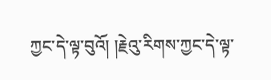ཀྱང་དེ་ལྟ་བུའོ། །རྗེའུ་རིགས་ཀྱང་དེ་ལྟ་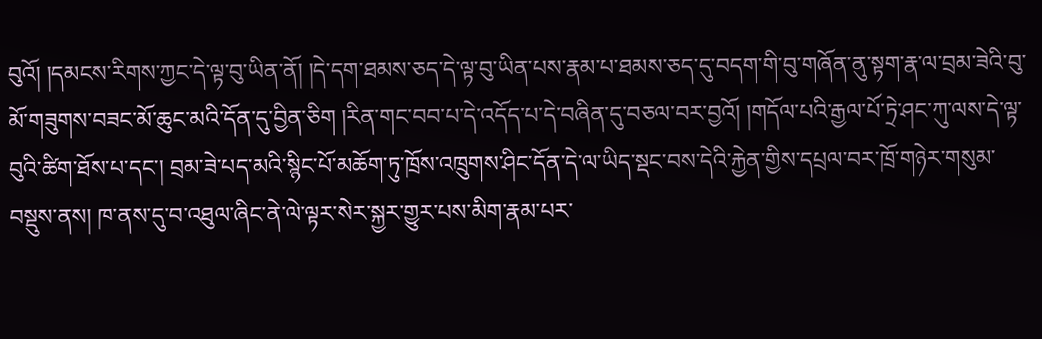བུའོ། །དམངས་རིགས་ཀྱང་དེ་ལྟ་བུ་ཡིན་ནོ། །དེ་དག་ཐམས་ཅད་དེ་ལྟ་བུ་ཡིན་པས་རྣམ་པ་ཐམས་ཅད་དུ་བདག་གི་བུ་གཞོན་ནུ་སྟག་རྣ་ལ་བྲམ་ཟེའི་བུ་མོ་གཟུགས་བཟང་མོ་ཆུང་མའི་དོན་དུ་བྱིན་ཅིག །རིན་གང་བབ་པ་དེ་འདོད་པ་དེ་བཞིན་དུ་བཅལ་བར་བྱའོ། །གདོལ་པའི་རྒྱལ་པོ་ཏྲེ་ཤང་ཀུ་ལས་དེ་ལྟ་བུའི་ཚིག་ཐོས་པ་དང་། བྲམ་ཟེ་པད་མའི་སྙིང་པོ་མཆོག་ཏུ་ཁྲོས་འཁྲུགས་ཤིང་དོན་དེ་ལ་ཡིད་སྡང་བས་དེའི་རྐྱེན་གྱིས་དཔྲལ་བར་ཁྲོ་གཉེར་གསུམ་བསྡུས་ནས། ཁ་ནས་དུ་བ་འཐུལ་ཞིང་ནེ་ལེ་ལྟར་སེར་སྐྱར་གྱུར་པས་མིག་རྣམ་པར་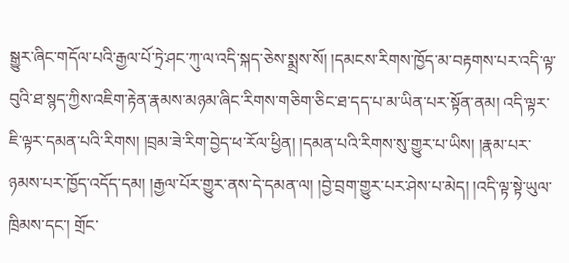སྒྱུར་ཞིང་གདོལ་པའི་རྒྱལ་པོ་ཏྲེ་ཤང་ཀུ་ལ་འདི་སྐད་ཅེས་སྨྲས་སོ། །དམངས་རིགས་ཁྱོད་མ་བརྟགས་པར་འདི་ལྟ་བུའི་ཐ་སྙད་ཀྱིས་འཇིག་རྟེན་རྣམས་མཉམ་ཞིང་རིགས་གཅིག་ཅིང་ཐ་དད་པ་མ་ཡིན་པར་སྟོན་ནམ། འདི་ལྟར་ཇི་ལྟར་དམན་པའི་རིགས། །བྲམ་ཟེ་རིག་བྱེད་ཕ་རོལ་ཕྱིན། །དམན་པའི་རིགས་སུ་གྱུར་པ་ཡིས། །རྣམ་པར་ཉམས་པར་ཁྱོད་འདོད་དམ། །རྒྱལ་པོར་གྱུར་ནས་དེ་དམན་ལ། །བྱེ་བྲག་གྱུར་པར་ཤེས་པ་མེད། །འདི་ལྟ་སྟེ་ཡུལ་ཁྲིམས་དང་། གྲོང་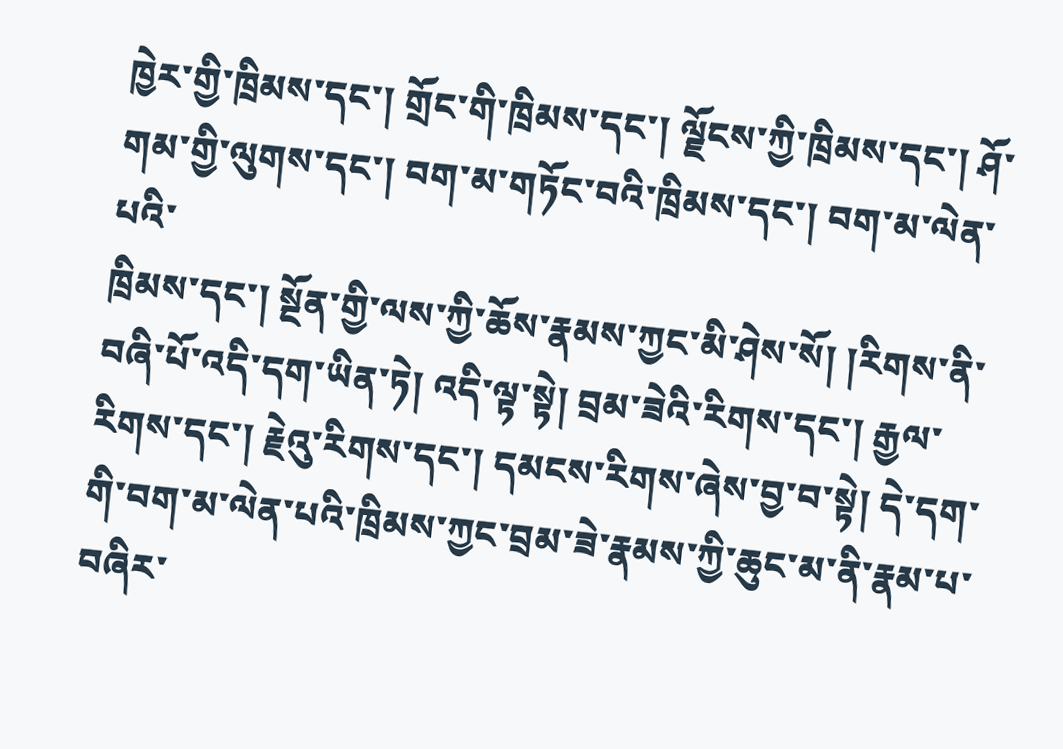ཁྱེར་གྱི་ཁྲིམས་དང་། གྲོང་གི་ཁྲིམས་དང་། ལྗོངས་ཀྱི་ཁྲིམས་དང་། ཤོ་གམ་གྱི་ལུགས་དང་། བག་མ་གཏོང་བའི་ཁྲིམས་དང་། བག་མ་ལེན་པའི་
ཁྲིམས་དང་། སྔོན་གྱི་ལས་ཀྱི་ཆོས་རྣམས་ཀྱང་མི་ཤེས་སོ། །རིགས་ནི་བཞི་པོ་འདི་དག་ཡིན་ཏེ། འདི་ལྟ་སྟེ། བྲམ་ཟེའི་རིགས་དང་། རྒྱལ་རིགས་དང་། རྗེའུ་རིགས་དང་། དམངས་རིགས་ཞེས་བྱ་བ་སྟེ། དེ་དག་གི་བག་མ་ལེན་པའི་ཁྲིམས་ཀྱང་བྲམ་ཟེ་རྣམས་ཀྱི་ཆུང་མ་ནི་རྣམ་པ་བཞིར་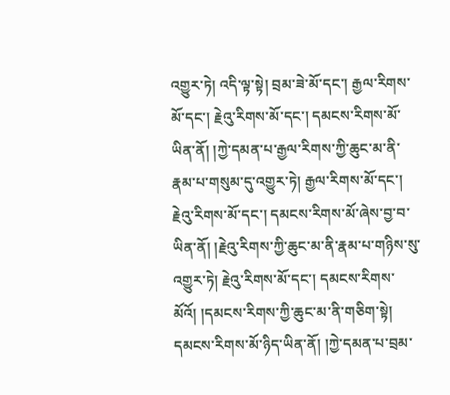འགྱུར་ཏེ། འདི་ལྟ་སྟེ། བྲམ་ཟེ་མོ་དང་། རྒྱལ་རིགས་མོ་དང་། རྗེའུ་རིགས་མོ་དང་། དམངས་རིགས་མོ་ཡིན་ནོ། །ཀྱེ་དམན་པ་རྒྱལ་རིགས་ཀྱི་ཆུང་མ་ནི་རྣམ་པ་གསུམ་དུ་འགྱུར་ཏེ། རྒྱལ་རིགས་མོ་དང་། རྗེའུ་རིགས་མོ་དང་། དམངས་རིགས་མོ་ཞེས་བྱ་བ་ཡིན་ནོ། །རྗེའུ་རིགས་ཀྱི་ཆུང་མ་ནི་རྣམ་པ་གཉིས་སུ་འགྱུར་ཏེ། རྗེའུ་རིགས་མོ་དང་། དམངས་རིགས་མོའོ། །དམངས་རིགས་ཀྱི་ཆུང་མ་ནི་གཅིག་སྟེ། དམངས་རིགས་མོ་ཉིད་ཡིན་ནོ། །ཀྱེ་དམན་པ་བྲམ་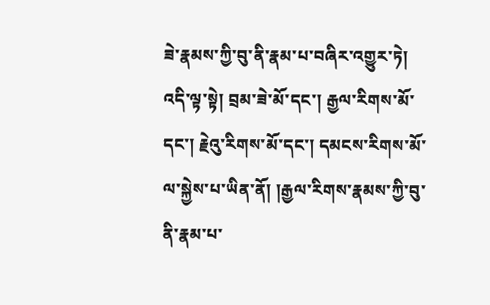ཟེ་རྣམས་ཀྱི་བུ་ནི་རྣམ་པ་བཞིར་འགྱུར་ཏེ། འདི་ལྟ་སྟེ། བྲམ་ཟེ་མོ་དང་། རྒྱལ་རིགས་མོ་དང་། རྗེའུ་རིགས་མོ་དང་། དམངས་རིགས་མོ་ལ་སྐྱེས་པ་ཡིན་ནོ། །རྒྱལ་རིགས་རྣམས་ཀྱི་བུ་ནི་རྣམ་པ་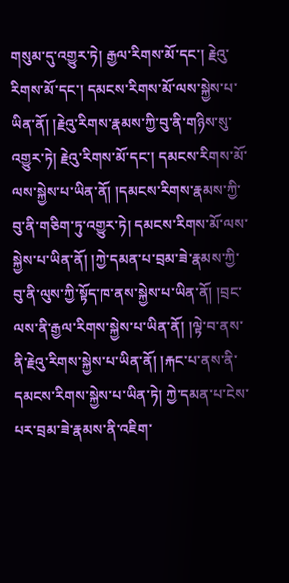གསུམ་དུ་འགྱུར་ཏེ། རྒྱལ་རིགས་མོ་དང་། རྗེའུ་རིགས་མོ་དང་། དམངས་རིགས་མོ་ལས་སྐྱེས་པ་ཡིན་ནོ། །རྗེའུ་རིགས་རྣམས་ཀྱི་བུ་ནི་གཉིས་སུ་འགྱུར་ཏེ། རྗེའུ་རིགས་མོ་དང་། དམངས་རིགས་མོ་ལས་སྐྱེས་པ་ཡིན་ནོ། །དམངས་རིགས་རྣམས་ཀྱི་བུ་ནི་གཅིག་ཏུ་འགྱུར་ཏེ། དམངས་རིགས་མོ་ལས་སྐྱེས་པ་ཡིན་ནོ། །ཀྱེ་དམན་པ་བྲམ་ཟེ་རྣམས་ཀྱི་བུ་ནི་ལུས་ཀྱི་སྟོད་ཁ་ནས་སྐྱེས་པ་ཡིན་ནོ། །བྲང་ལས་ནི་རྒྱལ་རིགས་སྐྱེས་པ་ཡིན་ནོ། །ལྟེ་བ་ནས་ནི་རྗེའུ་རིགས་སྐྱེས་པ་ཡིན་ནོ། །རྐང་པ་ནས་ནི་དམངས་རིགས་སྐྱེས་པ་ཡིན་ཏེ། ཀྱེ་དམན་པ་ངེས་པར་བྲམ་ཟེ་རྣམས་ནི་འཇིག་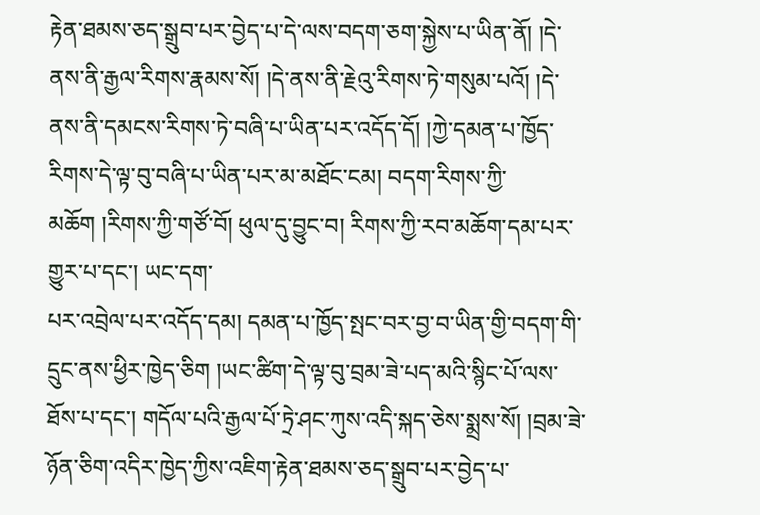རྟེན་ཐམས་ཅད་སྒྲུབ་པར་བྱེད་པ་དེ་ལས་བདག་ཅག་སྐྱེས་པ་ཡིན་ནོ། །དེ་ནས་ནི་རྒྱལ་རིགས་རྣམས་སོ། །དེ་ནས་ནི་རྗེའུ་རིགས་ཏེ་གསུམ་པའོ། །དེ་ནས་ནི་དམངས་རིགས་ཏེ་བཞི་པ་ཡིན་པར་འདོད་དོ། །ཀྱེ་དམན་པ་ཁྱོད་རིགས་དེ་ལྟ་བུ་བཞི་པ་ཡིན་པར་མ་མཐོང་ངམ། བདག་རིགས་ཀྱི་མཆོག །རིགས་ཀྱི་གཙོ་བོ། ཕུལ་དུ་བྱུང་བ། རིགས་ཀྱི་རབ་མཆོག་དམ་པར་གྱུར་པ་དང་། ཡང་དག་
པར་འབྲེལ་པར་འདོད་དམ། དམན་པ་ཁྱོད་སྤང་བར་བྱ་བ་ཡིན་གྱི་བདག་གི་དྲུང་ནས་ཕྱིར་ཁྱེད་ཅིག །ཡང་ཚིག་དེ་ལྟ་བུ་བྲམ་ཟེ་པད་མའི་སྙིང་པོ་ལས་ཐོས་པ་དང་། གདོལ་པའི་རྒྱལ་པོ་ཏྲེ་ཤང་ཀུས་འདི་སྐད་ཅེས་སྨྲས་སོ། །བྲམ་ཟེ་ཉོན་ཅིག་འདིར་ཁྱེད་ཀྱིས་འཇིག་རྟེན་ཐམས་ཅད་སྒྲུབ་པར་བྱེད་པ་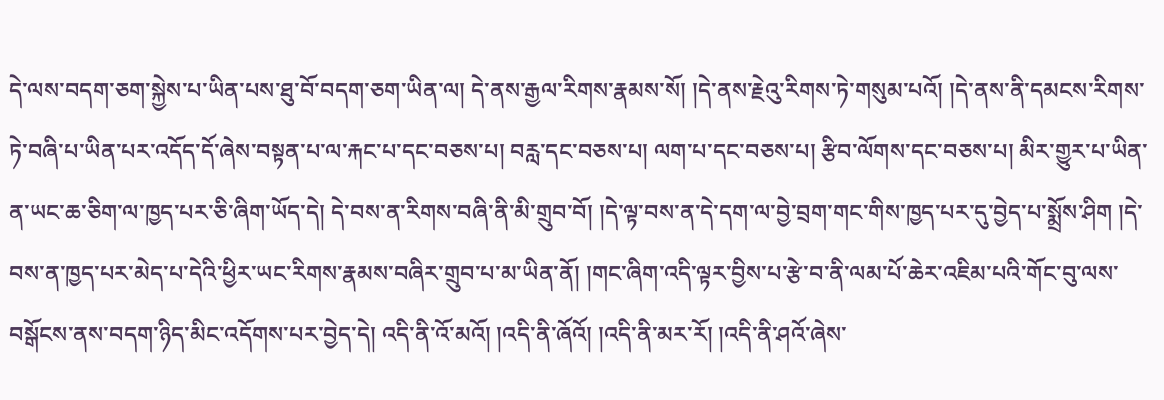དེ་ལས་བདག་ཅག་སྐྱེས་པ་ཡིན་པས་ཐུ་བོ་བདག་ཅག་ཡིན་ལ། དེ་ནས་རྒྱལ་རིགས་རྣམས་སོ། །དེ་ནས་རྗེའུ་རིགས་ཏེ་གསུམ་པའོ། །དེ་ནས་ནི་དམངས་རིགས་ཏེ་བཞི་པ་ཡིན་པར་འདོད་དོ་ཞེས་བསྟན་པ་ལ་རྐང་པ་དང་བཅས་པ། བརླ་དང་བཅས་པ། ལག་པ་དང་བཅས་པ། རྩིབ་ལོགས་དང་བཅས་པ། མིར་གྱུར་པ་ཡིན་ན་ཡང་ཆ་ཅིག་ལ་ཁྱད་པར་ཅི་ཞིག་ཡོད་དེ། དེ་བས་ན་རིགས་བཞི་ནི་མི་གྲུབ་བོ། །དེ་ལྟ་བས་ན་དེ་དག་ལ་བྱེ་བྲག་གང་གིས་ཁྱད་པར་དུ་བྱེད་པ་སྨྲོས་ཤིག །དེ་བས་ན་ཁྱད་པར་མེད་པ་དེའི་ཕྱིར་ཡང་རིགས་རྣམས་བཞིར་གྲུབ་པ་མ་ཡིན་ནོ། །གང་ཞིག་འདི་ལྟར་བྱིས་པ་རྩེ་བ་ནི་ལམ་པོ་ཆེར་འཇིམ་པའི་གོང་བུ་ལས་བསྒོངས་ནས་བདག་ཉིད་མིང་འདོགས་པར་བྱེད་དེ། འདི་ནི་འོ་མའོ། །འདི་ནི་ཞོའོ། །འདི་ནི་མར་རོ། །འདི་ནི་ཤའོ་ཞེས་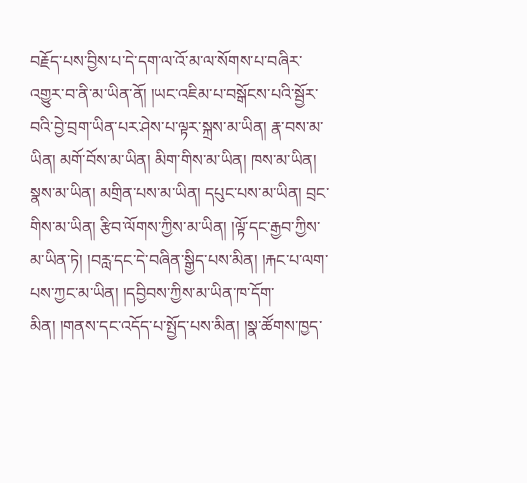བརྗོད་པས་བྱིས་པ་དེ་དག་ལ་འོ་མ་ལ་སོགས་པ་བཞིར་འགྱུར་བ་ནི་མ་ཡིན་ནོ། །ཡང་འཇིམ་པ་བསྒོངས་པའི་སྦྱོར་བའི་བྱེ་བྲག་ཡིན་པར་ཤེས་པ་ལྟར་སྐྲས་མ་ཡིན། རྣ་བས་མ་ཡིན། མགོ་བོས་མ་ཡིན། མིག་གིས་མ་ཡིན། ཁས་མ་ཡིན། སྣས་མ་ཡིན། མགྲིན་པས་མ་ཡིན། དཔུང་པས་མ་ཡིན། བྲང་གིས་མ་ཡིན། རྩིབ་ལོགས་ཀྱིས་མ་ཡིན། །ལྟོ་དང་རྒྱབ་ཀྱིས་མ་ཡིན་ཏེ། །བརླ་དང་དེ་བཞིན་སྒྱིད་པས་མིན། །རྐང་པ་ལག་པས་ཀྱང་མ་ཡིན། །དབྱིབས་ཀྱིས་མ་ཡིན་ཁ་དོག་མིན། །གནས་དང་འདོད་པ་སྤྱོད་པས་མིན། །སྣ་ཚོགས་ཁྱད་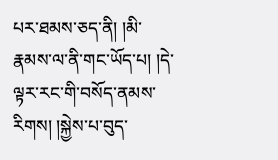པར་ཐམས་ཅད་ནི། །མི་རྣམས་ལ་ནི་གང་ཡོད་པ། །དེ་ལྟར་རང་གི་བསོད་ནམས་རིགས། །སྐྱེས་པ་བུད་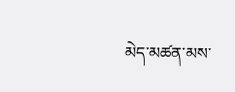མེད་མཚན་མས་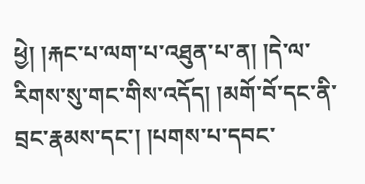ཕྱེ། །རྐང་པ་ལག་པ་འཐུན་པ་ན། །དེ་ལ་རིགས་སུ་གང་གིས་འདོད། །མགོ་བོ་དང་ནི་བྲང་རྣམས་དང་། །པགས་པ་དབང་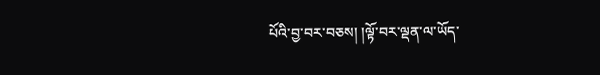པོའི་བྱ་བར་བཅས། །ལྟོ་བར་ལྡན་ལ་ཡོད་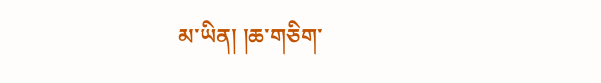མ་ཡིན། །ཆ་གཅིག་